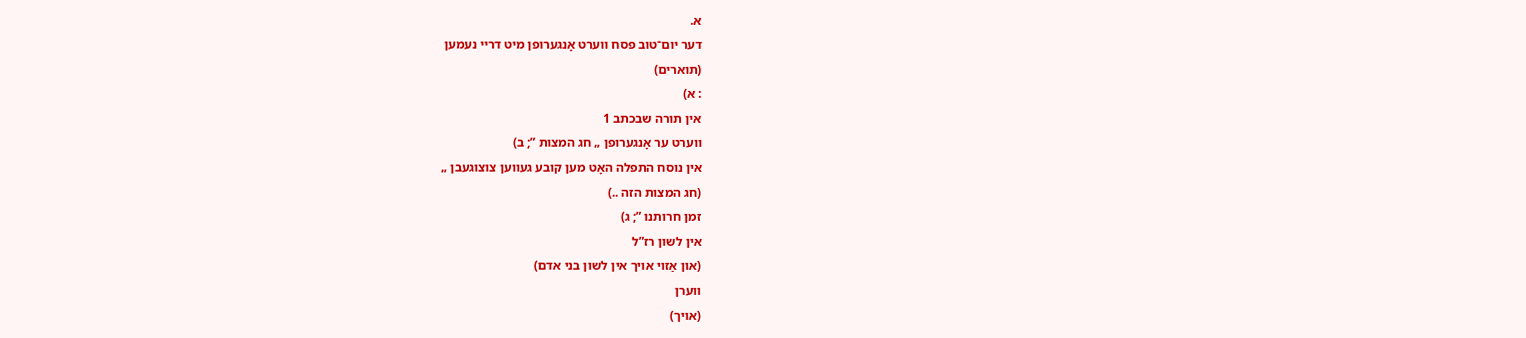א.
דער יום־טוב פסח ווערט אָנגערופן מיט דריי נעמען
(תוארים)
: א)
אין תורה שבכתב 1
ווערט ער אָנגערופן „ חג המצות ”; ב)
אין נוסח התפלה האָט מען קובע געווען צוצוגעבן „
(חג המצות הזה ..)
זמן חרותנו ”; ג)
אין לשון רז”ל
(און אַזוי אויך אין לשון בני אדם)
ווערן
(אויך)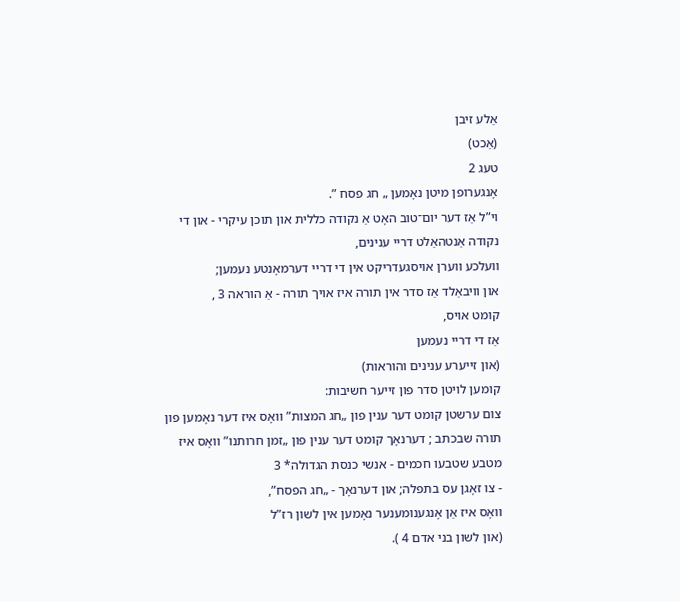אַלע זיבן
(אַכט)
טעג 2
אָנגערופן מיטן נאָמען „ חג פסח ”.
וי”ל אַז דער יום־טוב האָט אַ נקודה כללית און תוכן עיקרי - און די נקודה אַנטהאַלט דריי ענינים,
וועלכע ווערן אויסגעדריקט אין די דריי דערמאָנטע נעמען;
און וויבאַלד אַז סדר אין תורה איז אויך תורה - אַ הוראה 3 ,
קומט אויס,
אַז די דריי נעמען
(און זייערע ענינים והוראות)
קומען לויטן סדר פון זייער חשיבות:
צום ערשטן קומט דער ענין פון „חג המצות” וואָס איז דער נאָמען פון תורה שבכתב ; דערנאָך קומט דער ענין פון „זמן חרותנו” וואָס איז מטבע שטבעו חכמים - אנשי כנסת הגדולה* 3
- צו זאָגן עס בתפלה; און דערנאָך - „חג הפסח”,
וואָס איז אַן אָנגענומענער נאָמען אין לשון רז”ל
(און לשון בני אדם 4 ).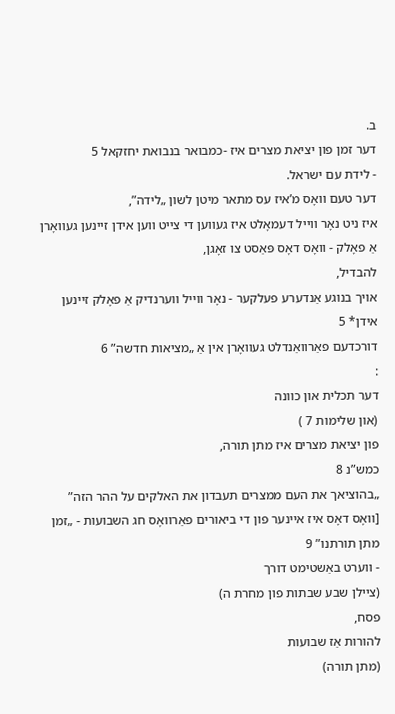ב.
דער זמן פון יציאת מצרים איז -כמבואר בנבואת יחזקאל 5
- לידת עם ישראל.
דער טעם וואָס מ’איז עס מתאר מיטן לשון „לידה”,
איז ניט נאָר ווייל דעמאָלט איז געווען די צייט ווען אידן זיינען געוואָרן אַ פאָלק - וואָס דאָס פּאַסט צו זאָגן,
להבדיל,
אויך בנוגע אַנדערע פעלקער - נאָר ווייל ווערנדיק אַ פאָלק זיינען אידן* 5
דורכדעם פאַרוואַנדלט געוואָרן אין אַ „מציאות חדשה” 6
:
דער תכלית און כוונה
(און שלימות 7 )
פון יציאת מצרים איז מתן תורה,
כמש”נ 8
„בהוציאך את העם ממצרים תעבדון את האלקים על ההר הזה”
[וואָס דאָס איז איינער פון די ביאורים פאַרוואָס חג השבועות - „זמן מתן תורתנו” 9
- ווערט באַשטימט דורך
(ציילן שבע שבתות פון מחרת ה)
פסח,
להורות אַז שבועות
(מתן תורה)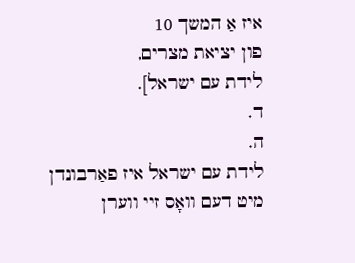איז אַ המשך 10
פון יציאת מצרים,
לידת עם ישראל].
ד.
ה.
לידת עם ישראל איז פאַרבונדן מיט דעם וואָס זיי ווערן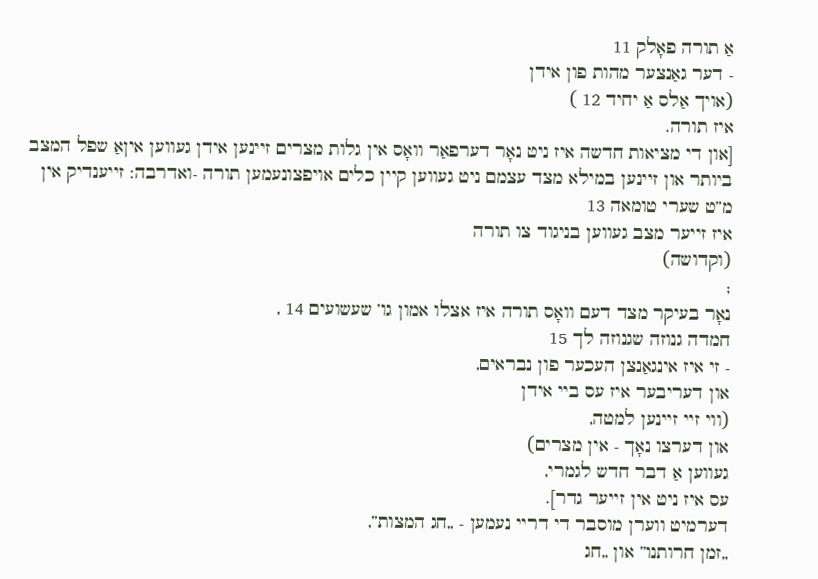אַ תורה פאָלק 11
- דער גאַנצער מהות פון אידן
(אויך אַלס אַ יחיד 12 )
איז תורה.
[און די מציאות חדשה איז ניט נאָר דערפאַר וואָס אין גלות מצרים זיינען אידן געווען איןאַ שפל המצב ביותר און זיינען במילא מצד עצמם ניט געווען קיין כלים אויפצונעמען תורה -ואדרבה: זייענדיק אין מ”ט שערי טומאה 13
איז זייער מצב געווען בניגוד צו תורה
(וקדושה)
;
נאָר בעיקר מצד דעם וואָס תורה איז אצלו אמון גו’ שעשועים 14 ,
חמדה גנוזה שגנוזה לך 15
- זי איז אינגאַנצן העכער פון נבראים,
און דעריבער איז עס ביי אידן
(ווי זיי זיינען למטה,
און דערצו נאָך - אין מצרים)
געווען אַ דבר חדש לגמרי,
עס איז ניט אין זייער גדר].
דערמיט ווערן מוסבר די דריי נעמען - „חג המצות”,
„זמן חרותנו” און „חג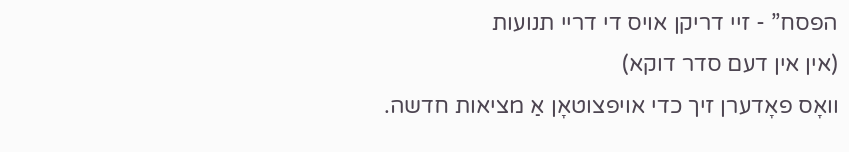הפסח” - זיי דריקן אויס די דריי תנועות
(אין אין דעם סדר דוקא)
וואָס פאָדערן זיך כדי אויפצוטאָן אַ מציאות חדשה.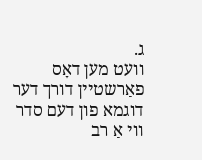ג.
וועט מען דאָס פאַרשטיין דורך דער דוגמא פון דעם סדר ווי אַ רב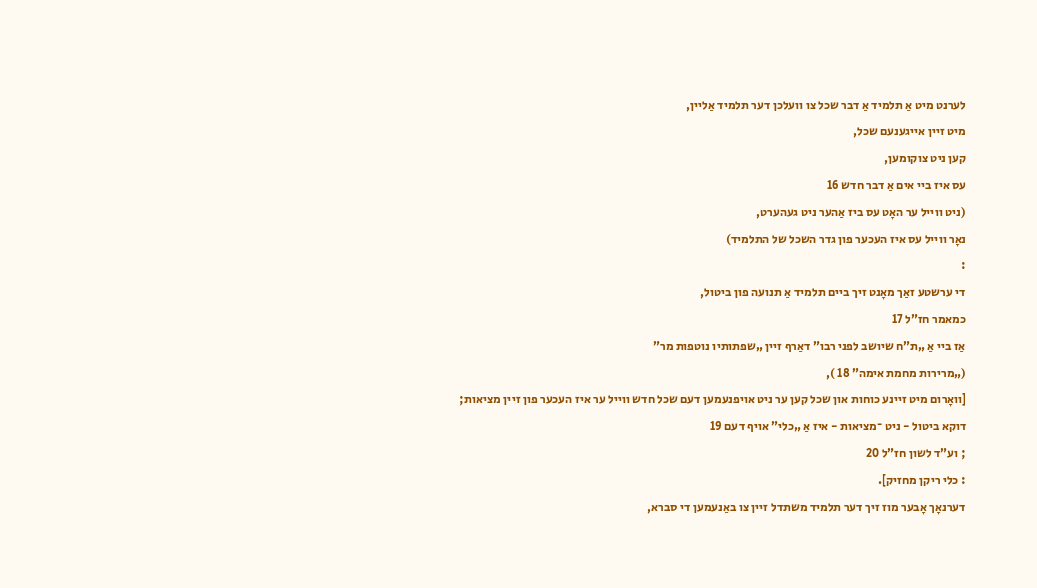לערנט מיט אַ תלמיד אַ דבר שכל צו וועלכן דער תלמיד אַליין,
מיט זיין אייגענעם שכל,
קען ניט צוקומען,
עס איז ביי אים אַ דבר חדש 16
(ניט ווייל ער האָט עס ביז אַהער ניט געהערט,
נאָר ווייל עס איז העכער פון גדר השכל של התלמיד)
:
די ערשטע זאַך מאָנט זיך ביים תלמיד אַ תנועה פון ביטול,
כמאמר חז”ל 17
אַז ביי אַ „ת”ח שיושב לפני רבו” דאַרף זיין „שפתותיו נוטפות מר”
(„מרירות מחמת אימה” 18 ),
[וואָרום מיט זיינע כוחות און שכל קען ער ניט אויפנעמען דעם שכל חדש ווייל ער איז העכער פון זיין מציאות; דוקא ביטול - ניט ־מציאות - איז אַ „כלי” אויף דעם 19
; וע”ד לשון חז”ל 20
: כלי ריקן מחזיק].
דערנאָך אָבער מוז זיך דער תלמיד משתדל זיין צו באַנעמען די סברא,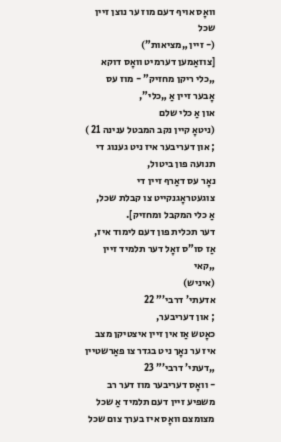וואָס אויף דעם מוז ער נוצן זיין שכל
(- זיין „מציאות”)
[צוזאַמען דערמיט וואָס דוקא „כלי ריקן מחזיק” - מוז עס אָבער זיין אַ „כלי”,
און אַ כלי שלם
(ניטאָ קיין נקב המבטל ענינה 21 )
; און דעריבער איז ניט גענוג די תנועה פון ביטול,
נאָר עס דאַרף זיין די צוגעטראָגנקייט צו קבלת שכל,
אַ כלי המקבל ומחזיק].
דער תכלית פון דעם לימוד איז,
אַז סו”ס זאָל דער תלמיד זיין „קאי
(איניש)
אדעתי’ דרבי’” 22
; און דעריבער,
כאָטש אַז אין זיין איצטיקן מצב איז ער נאָך ניט בגדר צו פאַרשטיין „דעתי’ דרבי’” 23
- וואָס דעריבער מוז דער רב משפיע זיין דעם תלמיד אַ שכל מצומצם וואָס איז בערך צום שכל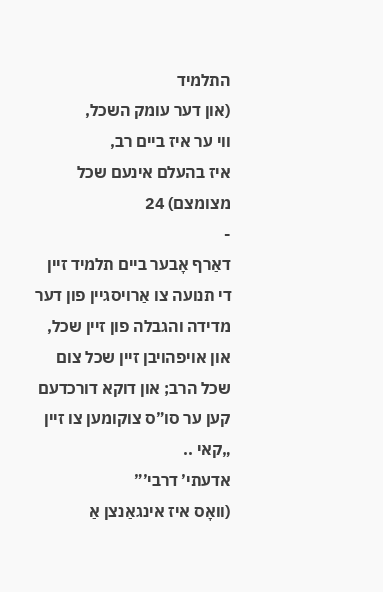התלמיד
(און דער עומק השכל,
ווי ער איז ביים רב,
איז בהעלם אינעם שכל מצומצם) 24
-
דאַרף אָבער ביים תלמיד זיין די תנועה צו אַרויסגיין פון דער מדידה והגבלה פון זיין שכל,
און אויפהויבן זיין שכל צום שכל הרב; און דוקא דורכדעם קען ער סו”ס צוקומען צו זיין „קאי ..
אדעתי’ דרבי’”
(וואָס איז אינגאַנצן אַ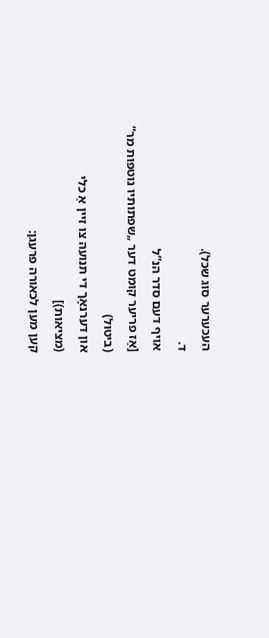העכערער סוג שכל).
ד.
אויף דעם סדר הנ”ל
[אַז פריער קומט דער „שפתותיו נוטפות מר”
(ביטול)
און דערנאָך די תנועה צו זיין אַ כלי
(מציאות)]
קען מען לכאורה פרעגן: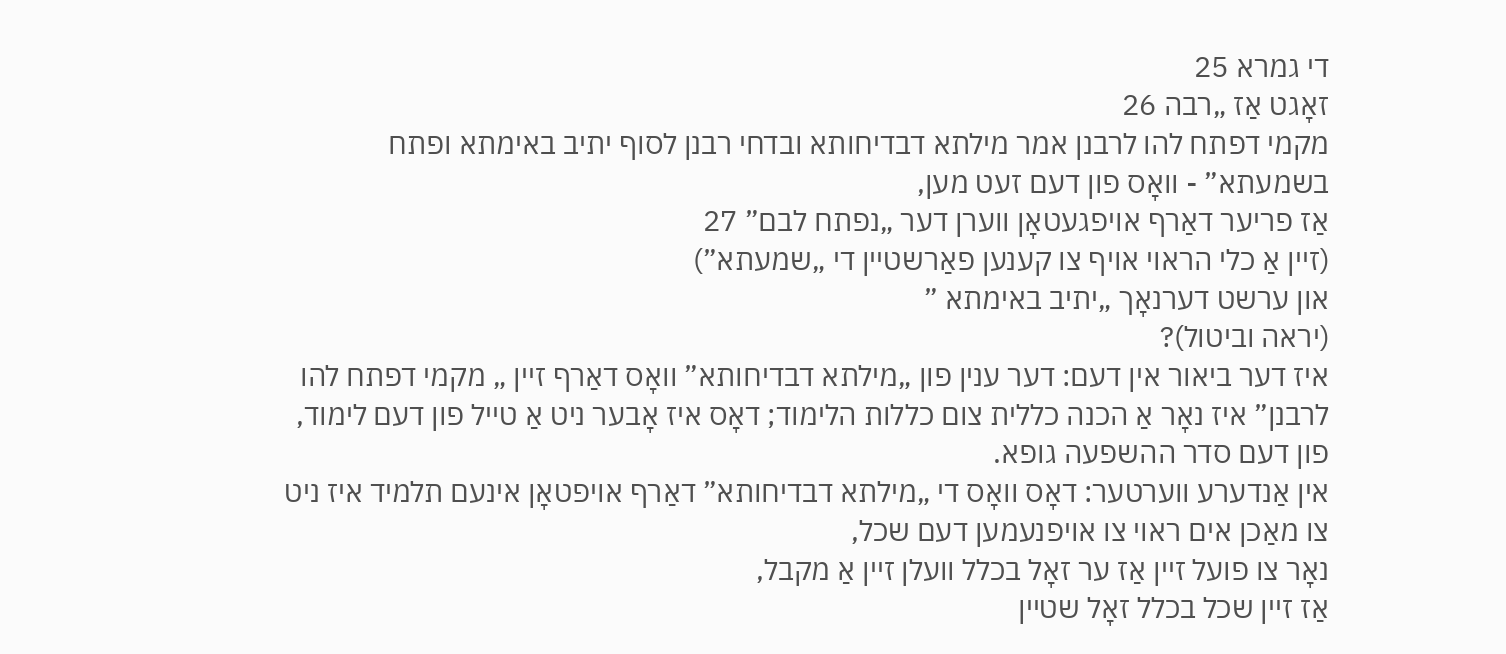די גמרא 25
זאָגט אַז „רבה 26
מקמי דפתח להו לרבנן אמר מילתא דבדיחותא ובדחי רבנן לסוף יתיב באימתא ופתח בשמעתא” - וואָס פון דעם זעט מען,
אַז פריער דאַרף אויפגעטאָן ווערן דער „נפתח לבם” 27
(זיין אַ כלי הראוי אויף צו קענען פאַרשטיין די „שמעתא”)
און ערשט דערנאָך „יתיב באימתא ”
(יראה וביטול)?
איז דער ביאור אין דעם: דער ענין פון „מילתא דבדיחותא” וואָס דאַרף זיין „ מקמי דפתח להו לרבנן” איז נאָר אַ הכנה כללית צום כללות הלימוד; דאָס איז אָבער ניט אַ טייל פון דעם לימוד,
פון דעם סדר ההשפעה גופא.
אין אַנדערע ווערטער: דאָס וואָס די „מילתא דבדיחותא” דאַרף אויפטאָן אינעם תלמיד איז ניט צו מאַכן אים ראוי צו אויפנעמען דעם שכל,
נאָר צו פועל זיין אַז ער זאָל בכלל וועלן זיין אַ מקבל,
אַז זיין שכל בכלל זאָל שטיין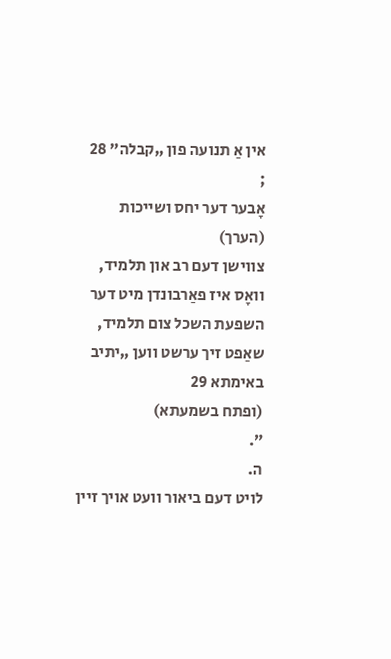אין אַ תנועה פון „קבלה” 28
;
אָבער דער יחס ושייכות
(הערך)
צווישן דעם רב און תלמיד,
וואָס איז פאַרבונדן מיט דער השפעת השכל צום תלמיד,
שאַפט זיך ערשט ווען „יתיב באימתא 29
(ופתח בשמעתא)
”.
ה.
לויט דעם ביאור וועט אויך זיין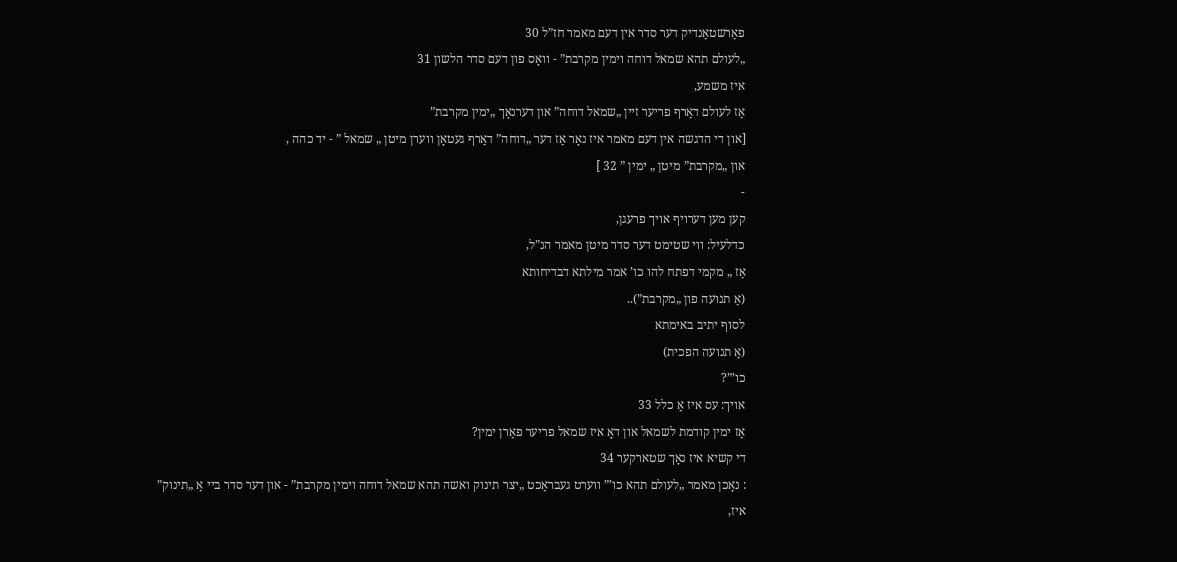פאַרשטאַנדיק דער סדר אין דעם מאמר חז”ל 30
„לעולם תהא שמאל דוחה וימין מקרבת” - וואָס פון דעם סדר הלשון 31
איז משמע,
אַז לעולם דאַרף פריער זיין „שמאל דוחה” און דערנאָך „ימין מקרבת”
[און די הדגשה אין דעם מאמר איז נאָר אַז דער „דוחה” דאַרף געטאָן ווערן מיטן „ שמאל ” - יד כהה ,
און „מקרבת” מיטן „ ימין ” 32 ]
-
קען מען דערויף אויך פרעגן,
כדלעיל: ווי שטימט דער סדר מיטן מאמר הנ”ל,
אַז „ מקמי דפתח להו כו’ אמר מילתא דבדיחותא
(אַ תנועה פון „מקרבת”)..
לסוף יתיב באימתא
(אַ תנועה הפכית)
כו’”?
אויך: עס איז אַ כלל 33
אַז ימין קודמת לשמאל און דאָ איז שמאל פריער פאַרן ימין?
די קשיא איז נאָך שטארקער 34
: נאָכן מאמר „לעולם תהא כו’” ווערט געבראַכט „יצר תינוק ואשה תהא שמאל דוחה וימין מקרבת” - און דער סדר ביי אַ „תינוק” איז,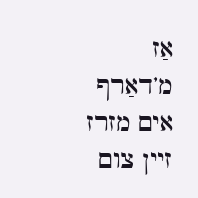אַז מ’דאַרף אים מזרז זיין צום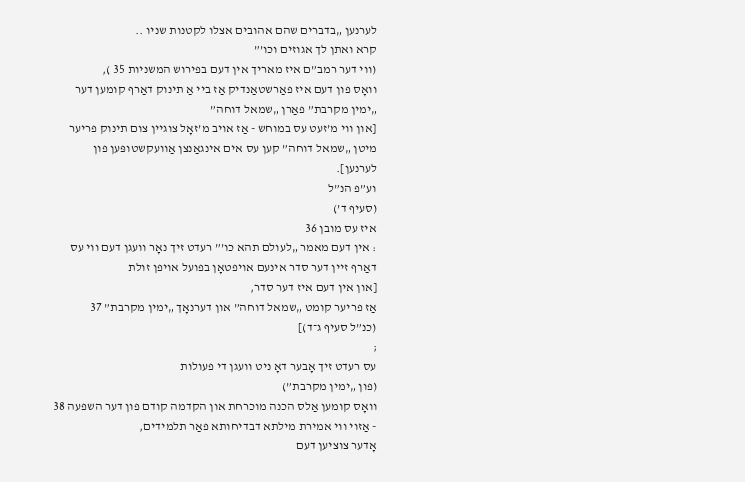לערנען „בדברים שהם אהובים אצלו לקטנות שניו ..
קרא ואתן לך אגוזים וכו’”
(ווי דער רמב”ם איז מאריך אין דעם בפירוש המשניות 35 ),
וואָס פון דעם איז פאַרשטאַנדיק אַז ביי אַ תינוק דאַרף קומען דער „ימין מקרבת” פאַרן „שמאל דוחה”
[און ווי מ’זעט עס במוחש - אַז אויב מ’זאָל צוגיין צום תינוק פריער מיטן „שמאל דוחה” קען עס אים אינגאַנצן אַוועקשטופּען פון לערנען].
וע”פ הנ”ל
(סעיף ד’)
איז עס מובן 36
: אין דעם מאמר „לעולם תהא כו’” רעדט זיך נאָר וועגן דעם ווי עס דאַרף זיין דער סדר אינעם אויפטאָן בפועל אויפן זולת
[און אין דעם איז דער סדר,
אַז פריער קומט „שמאל דוחה” און דערנאָך „ימין מקרבת” 37
(כנ”ל סעיף ג־ד)]
;
עס רעדט זיך אָבער דאָ ניט וועגן די פעולות
(פון „ימין מקרבת”)
וואָס קומען אַלס הכנה מוכרחת און הקדמה קודם פון דער השפעה 38
- אַזוי ווי אמירת מילתא דבדיחותא פאַר תלמידים,
אָדער צוציען דעם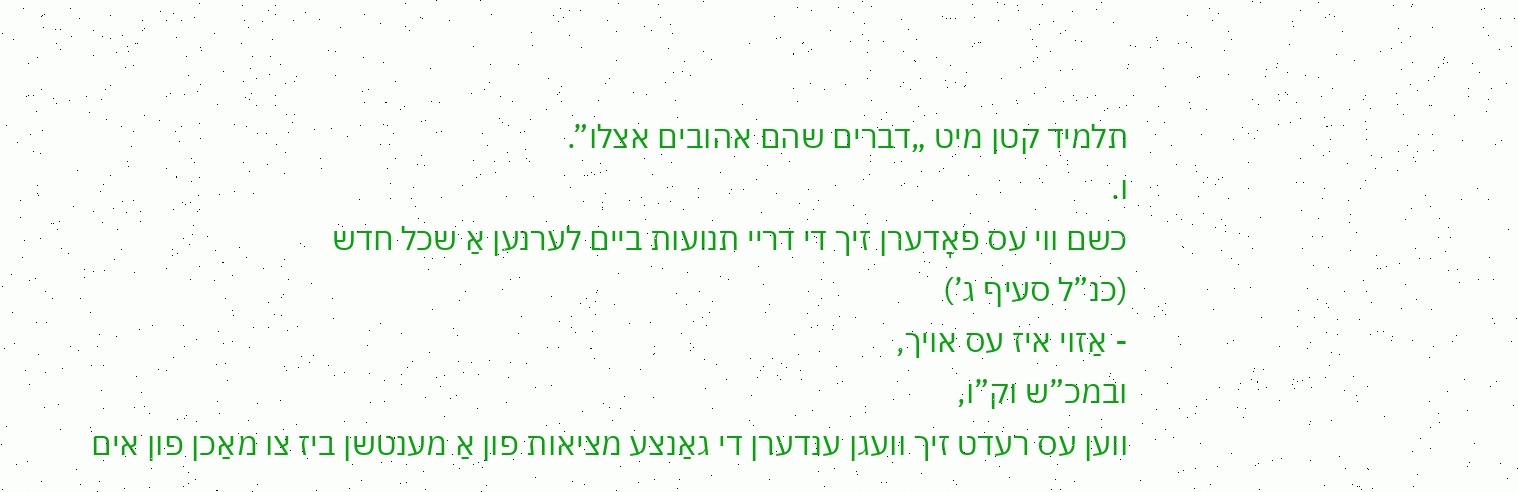תלמיד קטן מיט „דברים שהם אהובים אצלו”.
ו.
כשם ווי עס פאָדערן זיך די דריי תנועות ביים לערנען אַ שכל חדש
(כנ”ל סעיף ג’)
- אַזוי איז עס אויך,
ובמכ”ש וק”ו,
ווען עס רעדט זיך וועגן ענדערן די גאַנצע מציאות פון אַ מענטשן ביז צו מאַכן פון אים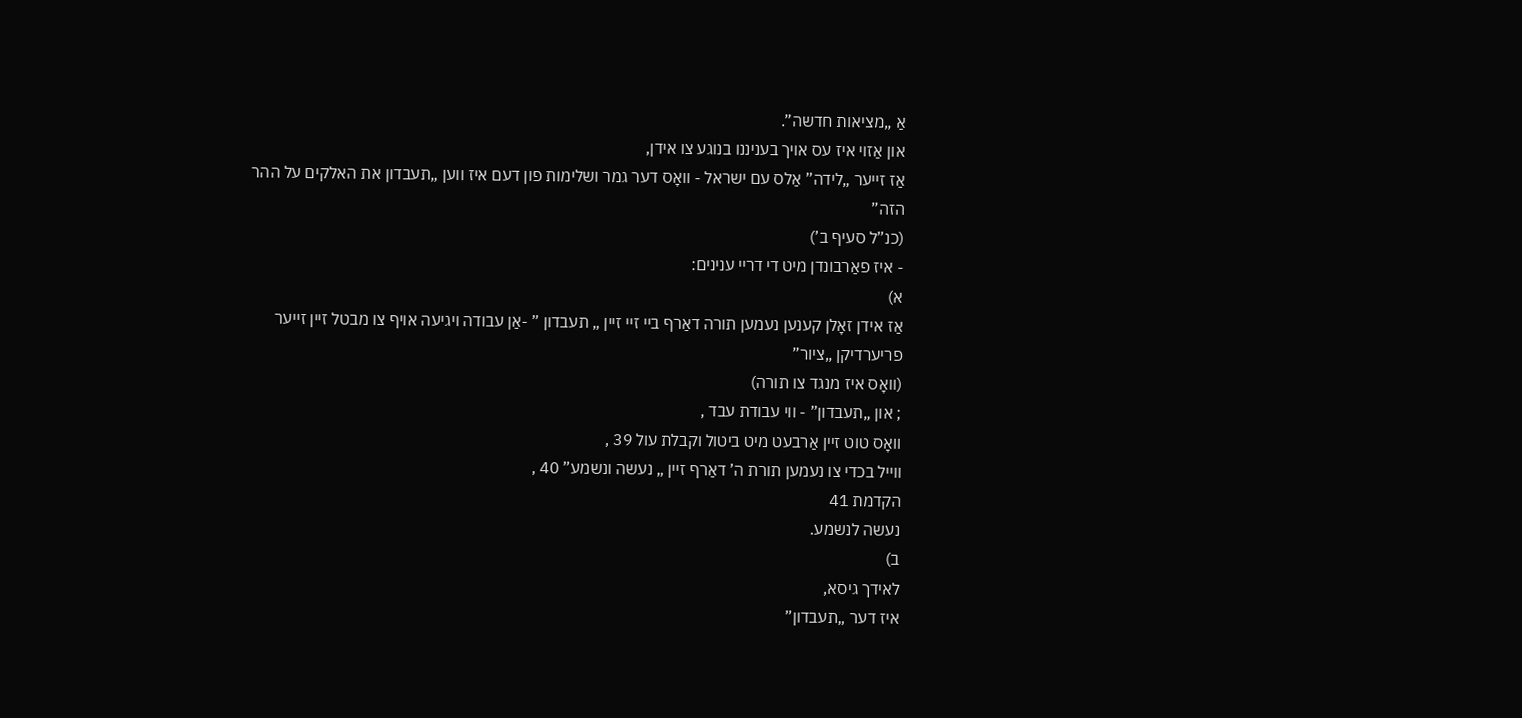אַ „מציאות חדשה”.
און אַזוי איז עס אויך בעניננו בנוגע צו אידן,
אַז זייער „לידה” אַלס עם ישראל - וואָס דער גמר ושלימות פון דעם איז ווען „תעבדון את האלקים על ההר הזה”
(כנ”ל סעיף ב’)
- איז פאַרבונדן מיט די דריי ענינים:
א)
אַז אידן זאָלן קענען נעמען תורה דאַרף ביי זיי זיין „ תעבדון ” -אַן עבודה ויגיעה אויף צו מבטל זיין זייער פריערדיקן „ציור”
(וואָס איז מנגד צו תורה)
; און „תעבדון” - ווי עבודת עבד ,
וואָס טוט זיין אַרבעט מיט ביטול וקבלת עול 39 ,
ווייל בכדי צו נעמען תורת ה’ דאַרף זיין „ נעשה ונשמע” 40 ,
הקדמת 41
נעשה לנשמע.
ב)
לאידך גיסא,
איז דער „תעבדון”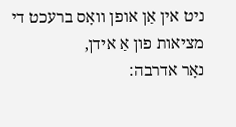ניט אין אַן אופן וואָס ברעכט די מציאות פון אַ אידן,
נאָר אדרבה: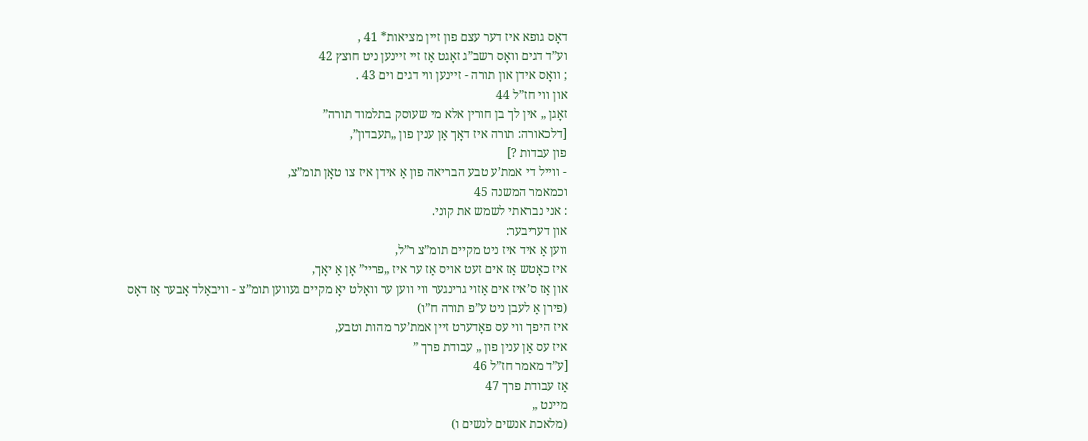דאָס גופא איז דער עצם פון זיין מציאות* 41 ,
וע”ד דגים וואָס רשב”ג זאָגט אַז זיי זיינען ניט חוצץ 42
; וואָס אידן און תורה - זיינען ווי דגים וים 43 .
און ווי חז”ל 44
זאָגן „ אין לך בן חורין אלא מי שעוסק בתלמוד תורה”
[דלכאורה: תורה איז דאָך אַן ענין פון „תעבדון”,
פון עבדות ?]
- ווייל די אמת’ע טבע הבריאה פון אַ אידן איז צו טאָן תומ”צ,
וכמאמר המשנה 45
: אני נבראתי לשמש את קוני.
און דעריבער:
ווען אַ איד איז ניט מקיים תומ”צ ר”ל,
איז כאָטש אַז אים זעט אויס אַז ער איז „פריי” אָן אַ יאָך,
און אַז ס’איז אים אַזוי גרינגער ווי ווען ער וואָלט יאָ מקיים געווען תומ”צ - וויבאַלד אָבער אַז דאָס
(פירן אַ לעבן ניט ע”פ תורה ח”ו)
איז היפך ווי עס פאָדערט זיין אמת’ער מהות וטבע,
איז עס אַן ענין פון „ עבודת פרך ”
[ע”ד מאמר חז”ל 46
אַז עבודת פרך 47
מיינט „
(מלאכת אנשים לנשים ו)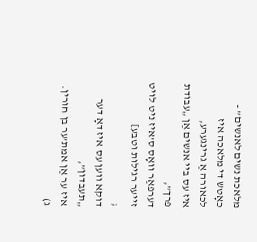מלאכת נשים לאנשים” - כאָטש די מלאכה איז לכאורה אַ גרינגערע,
איז עס ביי אנשים אַן „עבודת פרך”,
דערפאַר וואָס ס’איז ניט לויט זייער רגילות וטבע]
;
דוקא ווען עס איז דאָ דער „תעבדון”,
איז ער אַן אמת’ער בן חורין.
ג)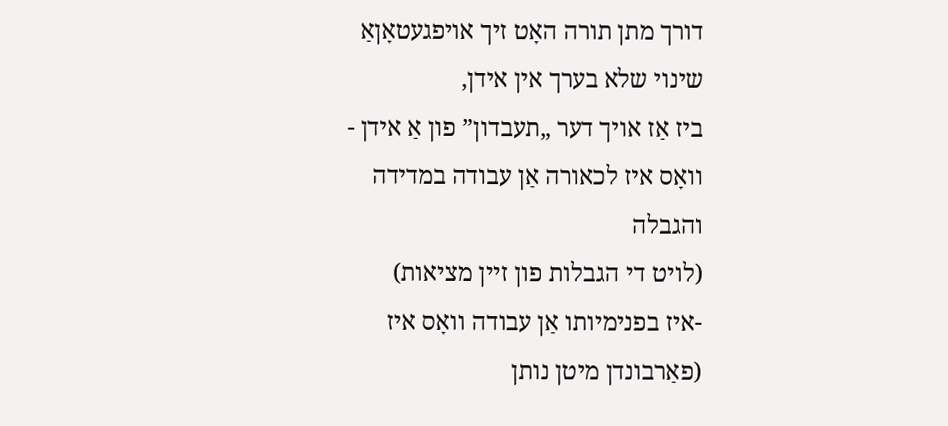דורך מתן תורה האָט זיך אויפגעטאָןאַ שינוי שלא בערך אין אידן,
ביז אַז אויך דער „תעבדון” פון אַ אידן - וואָס איז לכאורה אַן עבודה במדידה והגבלה
(לויט די הגבלות פון זיין מציאות)
-איז בפנימיותו אַן עבודה וואָס איז
(פאַרבונדן מיטן נותן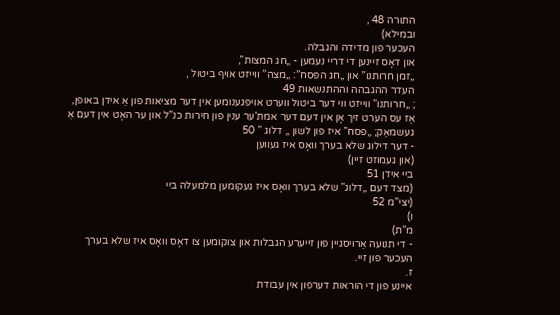התורה 48 ,
ובמילא)
העכער פון מדידה והגבלה.
און דאָס זיינען די דריי נעמען - „חג המצות”,
„זמן חרותנו” און „חג הפסח”: „מצה” ווייזט אויף ביטול ,
העדר ההגבהה וההתנשאות 49
; „חרותנו” ווייזט ווי דער ביטול ווערט אויפגענומען אין דער מציאות פון אַ אידן באופן,
אַז עס הערט זיך אָן אין דעם דער אמת’ער ענין פון חירות כנ”ל און ער האָט אין דעם אַ געשמאַק; „פסח” איז פון לשון „ דלוג ” 50
- דער דילוג שלא בערך וואָס איז געווען
(און געמוזט זיין)
ביי אידן 51
(מצד דעם „דלוג” שלא בערך וואָס איז געקומען מלמעלה ביי
(יצי”מ 52
ו)
מ”ת)
- די תנועה אַרויסגיין פון זייערע הגבלות און צוקומען צו דאָס וואָס איז שלא בערך העכער פון זיי.
ז.
איינע פון די הוראות דערפון אין עבודת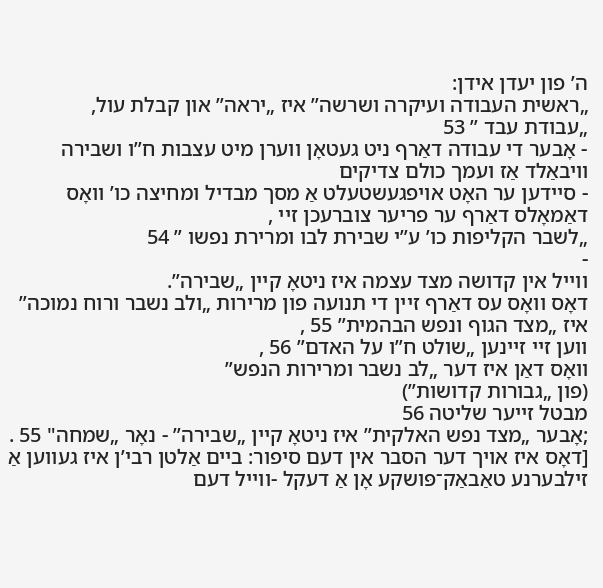ה’ פון יעדן אידן:
„ראשית העבודה ועיקרה ושרשה” איז „יראה” און קבלת עול,
„עבודת עבד ” 53
- אָבער די עבודה דאַרף ניט געטאָן ווערן מיט עצבות ח”ו ושבירה וויבאַלד אַז ועמך כולם צדיקים
- סיידען ער האָט אויפגעשטעלט אַ מסך מבדיל ומחיצה כו’ וואָס דאַמאָלס דאַרף ער פריער צוברעכן זיי ,
„לשבר הקליפות כו’ ע”י שבירת לבו ומרירת נפשו ” 54
-
ווייל אין קדושה מצד עצמה איז ניטאָ קיין „שבירה”.
דאָס וואָס עס דאַרף זיין די תנועה פון מרירות „ולב נשבר ורוח נמוכה” איז „מצד הגוף ונפש הבהמית” 55 ,
ווען זיי זיינען „שולט ח”ו על האדם” 56 ,
וואָס דאַן איז דער „לב נשבר ומרירות הנפש”
(פון „גבורות קדושות”)
מבטל זייער שליטה 56
;אָבער „מצד נפש האלקית” איז ניטאָ קיין „שבירה” - נאָר „שמחה" 55 .
[דאָס איז אויך דער הסבר אין דעם סיפור: ביים אַלטן רבי’ן איז געווען אַ זילבערנע טאַבאַק־פּושקע אָן אַ דעקל -ווייל דעם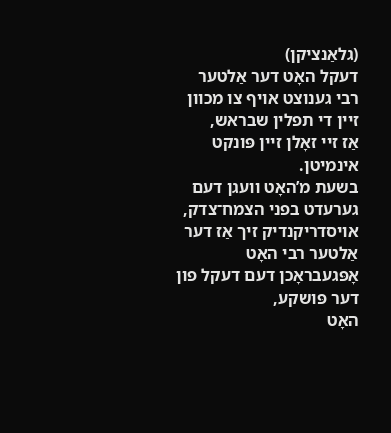(גלאַנציקן)
דעקל האָט דער אַלטער רבי גענוצט אויף צו מכוון זיין די תפלין שבראש,
אַז זיי זאָלן זיין פּונקט אינמיטן.
בשעת מ’האָט וועגן דעם גערעדט בפני הצמח־צדק,
אויסדריקנדיק זיך אַז דער אַלטער רבי האָט אָפּגעבראָכן דעם דעקל פון דער פּושקע,
האָט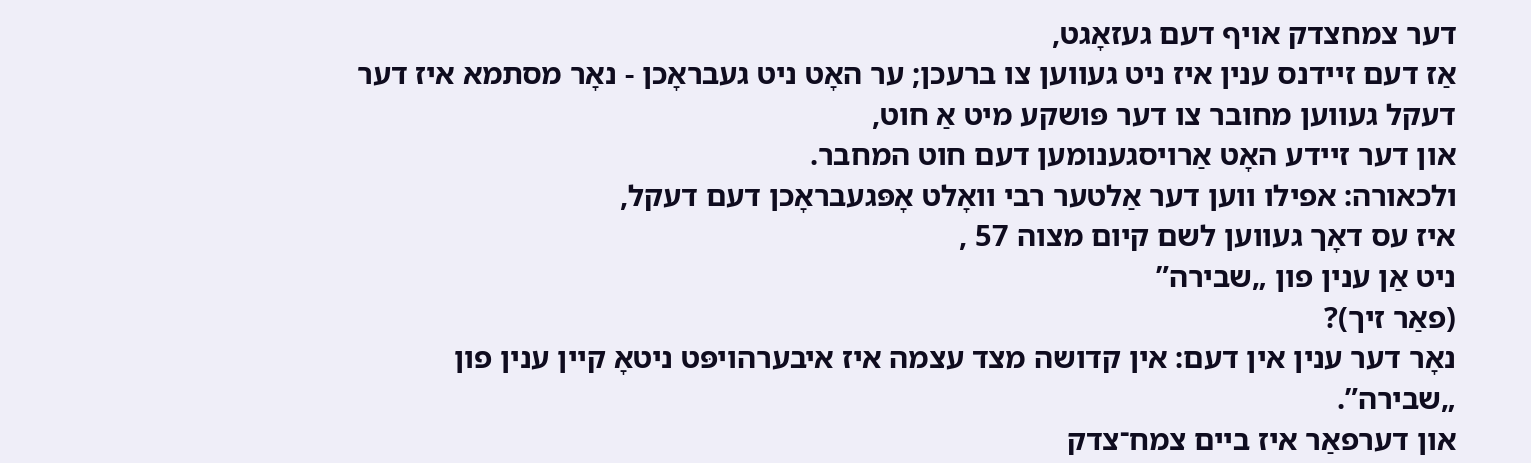דער צמחצדק אויף דעם געזאָגט,
אַז דעם זיידנס ענין איז ניט געווען צו ברעכן; ער האָט ניט געבראָכן - נאָר מסתמא איז דער דעקל געווען מחובר צו דער פּושקע מיט אַ חוט,
און דער זיידע האָט אַרויסגענומען דעם חוט המחבר.
ולכאורה: אפילו ווען דער אַלטער רבי וואָלט אָפּגעבראָכן דעם דעקל,
איז עס דאָך געווען לשם קיום מצוה 57 ,
ניט אַן ענין פון „שבירה”
(פאַר זיך)?
נאָר דער ענין אין דעם: אין קדושה מצד עצמה איז איבערהויפּט ניטאָ קיין ענין פון „שבירה”.
און דערפאַר איז ביים צמח־צדק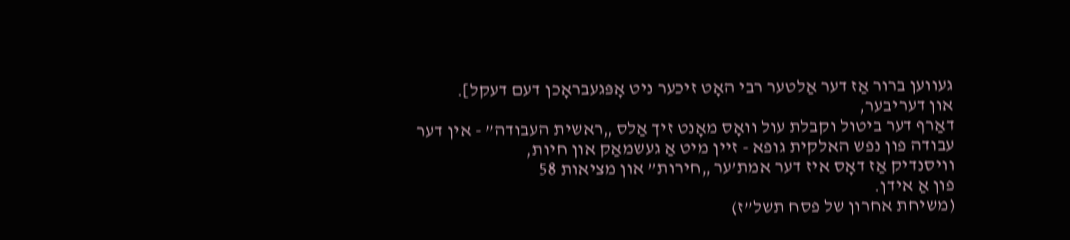געווען ברור אַז דער אַלטער רבי האָט זיכער ניט אָפּגעבראָכן דעם דעקל].
און דעריבער,
דאַרף דער ביטול וקבלת עול וואָס מאָנט זיך אַלס „ראשית העבודה” - אין דער עבודה פון נפש האלקית גופא - זיין מיט אַ געשמאַק און חיות,
וויסנדיק אַז דאָס איז דער אמת’ער „חירות” און מציאות 58
פון אַ אידן.
(משיחת אחרון של פסח תשל”ז)